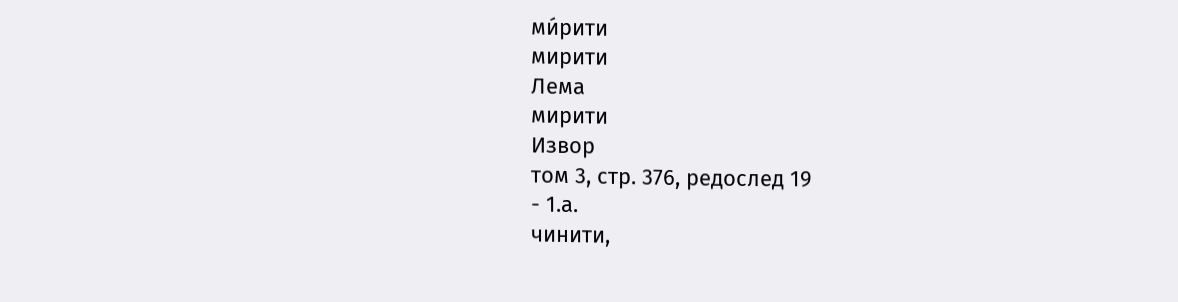ми́рити
мирити
Лема
мирити
Извор
том 3, стр. 376, редослед 19
- 1.а.
чинити,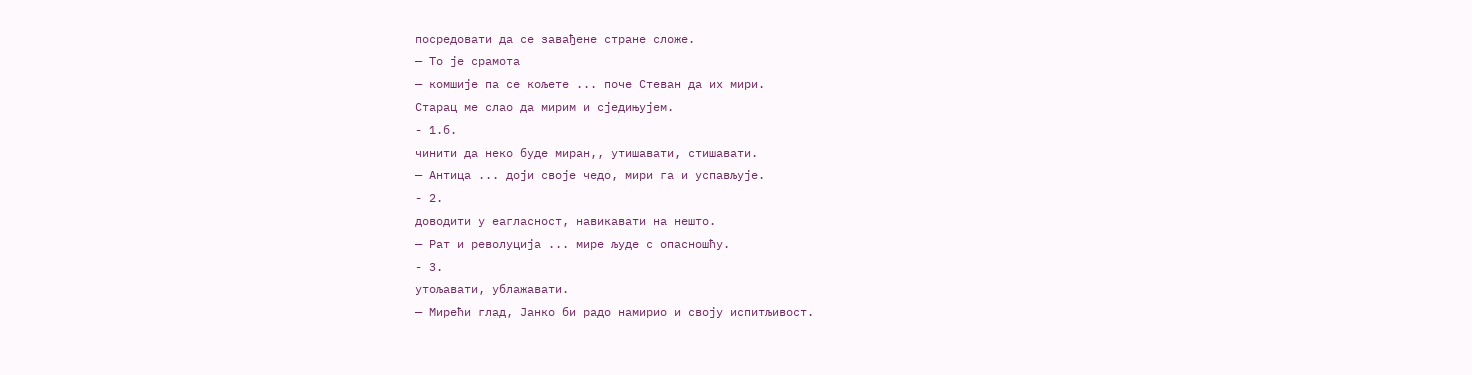посредовати да се завађене стране сложе.
— То је срамота
— комшије па се кољете ... поче Стеван да их мири.
Старац ме слао да мирим и сједињујем.
- 1.б.
чинити да неко буде миран,, утишавати, стишавати.
— Антица ... доји своје чедо, мири га и успављује.
- 2.
доводити у еагласност, навикавати на нешто.
— Рат и револуција ... мире људе с опасношћу.
- 3.
утољавати, ублажавати.
— Мирећи глад, Јанко би радо намирио и своју испитљивост.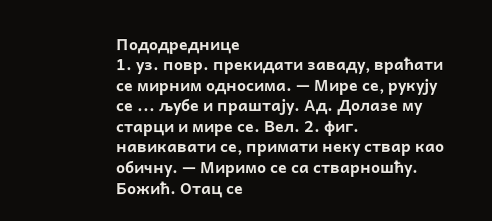Пододреднице
1. уз. повр. прекидати заваду, враћати се мирним односима. — Мире се, рукују се ... љубе и праштају. Ад. Долазе му старци и мире се. Вел. 2. фиг. навикавати се, примати неку ствар као обичну. — Миримо се са стварношћу. Божић. Отац се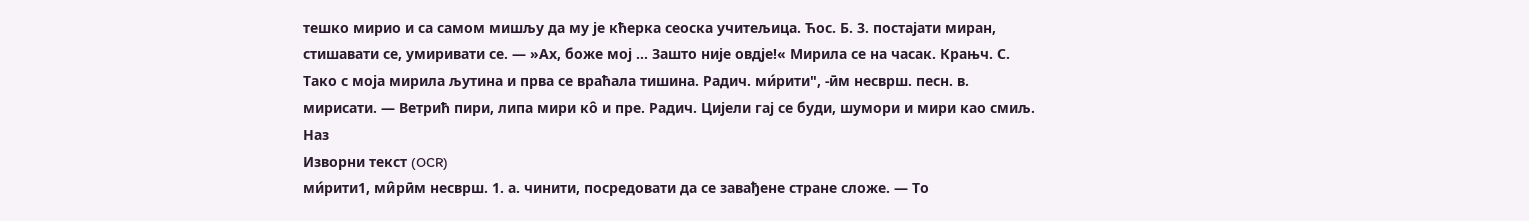тешко мирио и са самом мишљу да му је кћерка сеоска учитељица. Ћос. Б. 3. постајати миран, стишавати се, умиривати се. — »Ах, боже мој ... Зашто није овдје!« Мирила се на часак. Крањч. С. Тако с моја мирила љутина и прва се враћала тишина. Радич. ми́рити", -ӣм несврш. песн. в. мирисати. — Ветрић пири, липа мири ко̑ и пре. Радич. Цијели гај се буди, шумори и мири као смиљ. Наз
Изворни текст (OCR)
ми́рити1, ми̑рӣм несврш. 1. а. чинити, посредовати да се завађене стране сложе. — То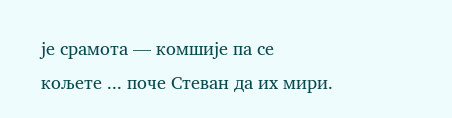је срамота — комшије па се кољете ... поче Стеван да их мири.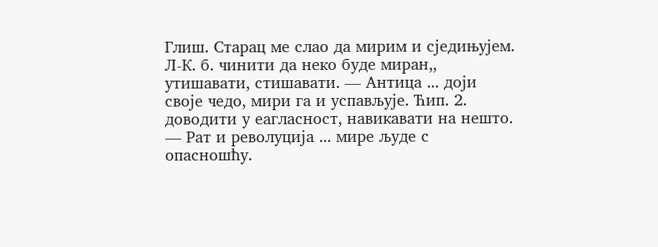Глиш. Старац ме слао да мирим и сједињујем. Л-К. б. чинити да неко буде миран,, утишавати, стишавати. — Антица ... доји своје чедо, мири га и успављује. Ћип. 2. доводити у еагласност, навикавати на нешто. — Рат и револуција ... мире људе с опасношћу.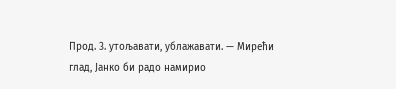Прод. 3. утољавати, ублажавати. — Мирећи глад, Јанко би радо намирио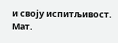и своју испитљивост. Мат.